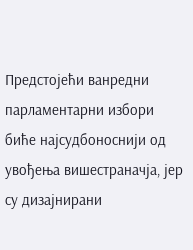Предстојећи ванредни парламентарни избори биће најсудбоноснији од увођења вишестраначја, јер су дизајнирани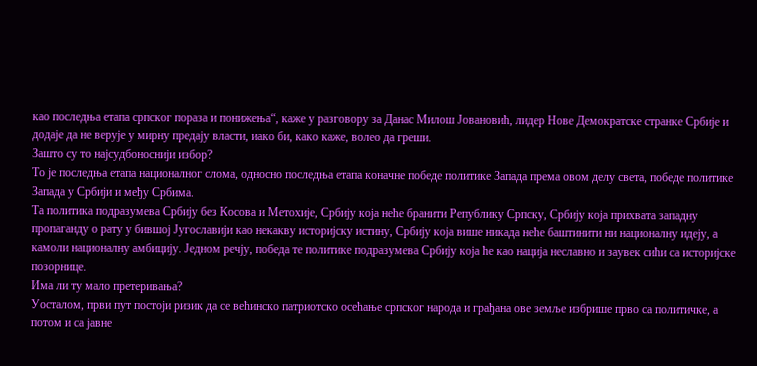као последња етапа српског пораза и понижења“, каже у разговору за Данас Милош Јовановић, лидер Нове Демократске странке Србије и додаје да не верује у мирну предају власти, иако би, како каже, волео да греши.
Зашто су то најсудбоноснији избор?
То је последња етапа националног слома, односно последња етапа коначне победе политике Запада према овом делу света, победе политике Запада у Србији и међу Србима.
Та политика подразумева Србију без Косова и Метохије, Србију која неће бранити Републику Српску, Србију која прихвата западну пропаганду о рату у бившој Југославији као некакву историјску истину, Србију која више никада неће баштинити ни националну идеју, а камоли националну амбицију. Једном речју, победа те политике подразумева Србију која ће као нација неславно и заувек сићи са историјске позорнице.
Има ли ту мало претеривања?
Уосталом, први пут постоји ризик да се већинско патриотско осећање српског народа и грађана ове земље избрише прво са политичке, а потом и са јавне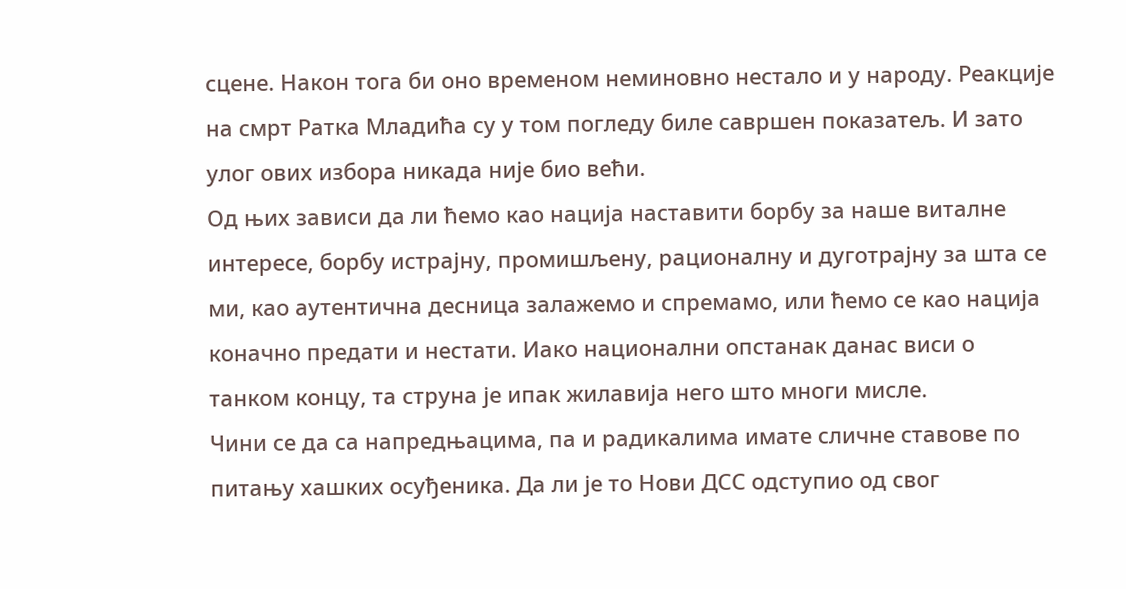сцене. Након тога би оно временом неминовно нестало и у народу. Реакције на смрт Ратка Младића су у том погледу биле савршен показатељ. И зато улог ових избора никада није био већи.
Од њих зависи да ли ћемо као нација наставити борбу за наше виталне интересе, борбу истрајну, промишљену, рационалну и дуготрајну за шта се ми, као аутентична десница залажемо и спремамо, или ћемо се као нација коначно предати и нестати. Иако национални опстанак данас виси о танком концу, та струна је ипак жилавија него што многи мисле.
Чини се да са напредњацима, па и радикалима имате сличне ставове по питању хашких осуђеника. Да ли је то Нови ДСС одступио од свог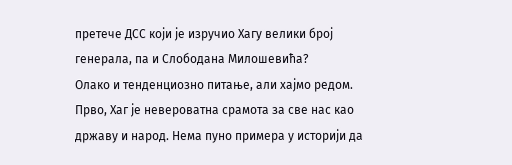претече ДСС који је изручио Хагу велики број генерала, па и Слободана Милошевића?
Олако и тенденциозно питање, али хајмо редом. Прво, Хаг је невероватна срамота за све нас као државу и народ. Нема пуно примера у историји да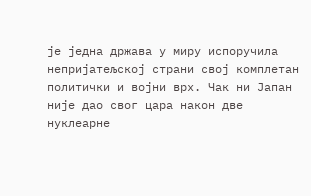је једна држава у миру испоручила непријатељској страни свој комплетан политички и војни врх. Чак ни Јапан није дао свог цара након две нуклеарне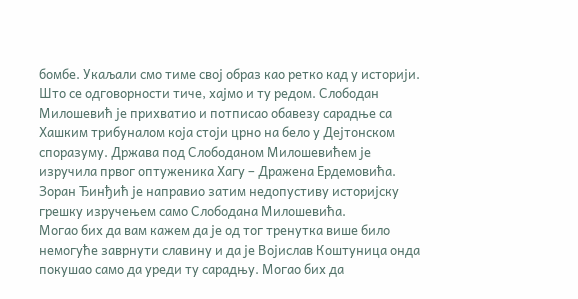бомбе. Укаљали смо тиме свој образ као ретко кад у историји.
Што се одговорности тиче, хајмо и ту редом. Слободан Милошевић је прихватио и потписао обавезу сарадње са Хашким трибуналом која стоји црно на бело у Дејтонском споразуму. Држава под Слободаном Милошевићем је изручила првог оптуженика Хагу – Дражена Ердемовића. Зоран Ђинђић је направио затим недопустиву историјску грешку изручењем само Слободана Милошевића.
Могао бих да вам кажем да је од тог тренутка више било немогуће заврнути славину и да је Војислав Коштуница онда покушао само да уреди ту сарадњу. Могао бих да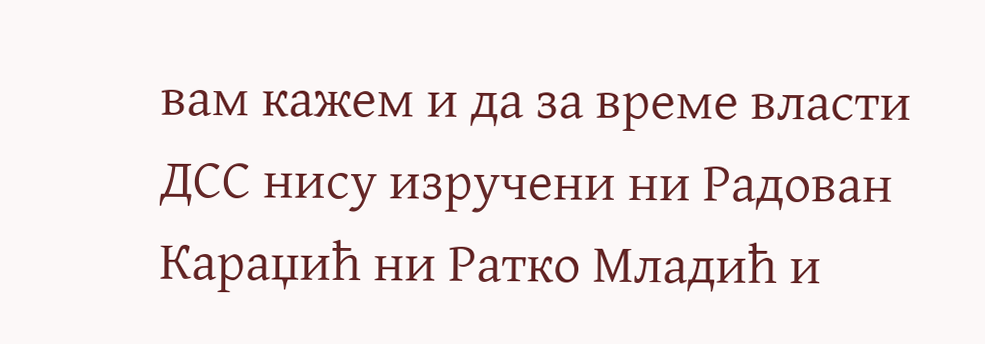вам кажем и да за време власти ДСС нису изручени ни Радован Караџић ни Ратко Младић и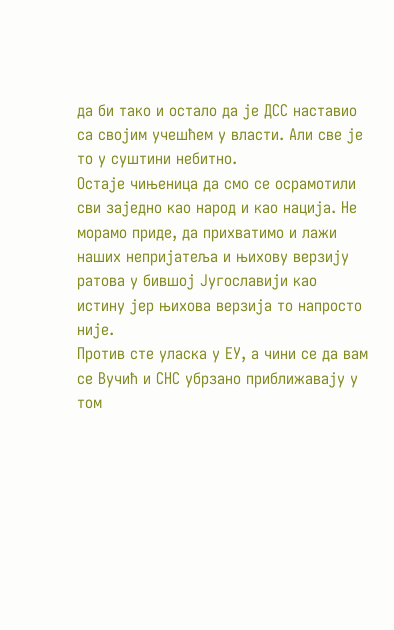да би тако и остало да је ДСС наставио са својим учешћем у власти. Али све је то у суштини небитно.
Остаје чињеница да смо се осрамотили сви заједно као народ и као нација. Не морамо приде, да прихватимо и лажи наших непријатеља и њихову верзију ратова у бившој Југославији као истину јер њихова верзија то напросто није.
Против сте уласка у ЕУ, а чини се да вам се Вучић и СНС убрзано приближавају у том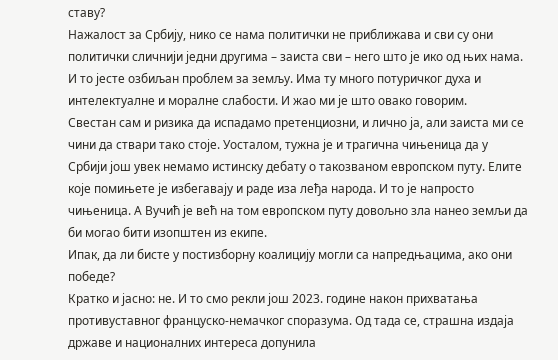ставу?
Нажалост за Србију, нико се нама политички не приближава и сви су они политички сличнији једни другима – заиста сви – него што је ико од њих нама. И то јесте озбиљан проблем за земљу. Има ту много потуричког духа и интелектуалне и моралне слабости. И жао ми је што овако говорим.
Свестан сам и ризика да испадамо претенциозни, и лично ја, али заиста ми се чини да ствари тако стоје. Уосталом, тужна је и трагична чињеница да у Србији још увек немамо истинску дебату о такозваном европском путу. Елите које помињете је избегавају и раде иза леђа народа. И то је напросто чињеница. А Вучић је већ на том европском путу довољно зла нанео земљи да би могао бити изопштен из екипе.
Ипак, да ли бисте у постизборну коалицију могли са напредњацима, ако они победе?
Кратко и јасно: не. И то смо рекли још 2023. године након прихватања противуставног француско-немачког споразума. Од тада се, страшна издаја државе и националних интереса допунила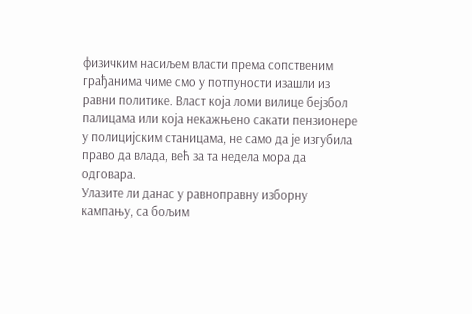физичким насиљем власти према сопственим грађанима чиме смо у потпуности изашли из равни политике. Власт која ломи вилице бејзбол палицама или која некажњено сакати пензионере у полицијским станицама, не само да је изгубила право да влада, већ за та недела мора да одговара.
Улазите ли данас у равноправну изборну кампању, са бољим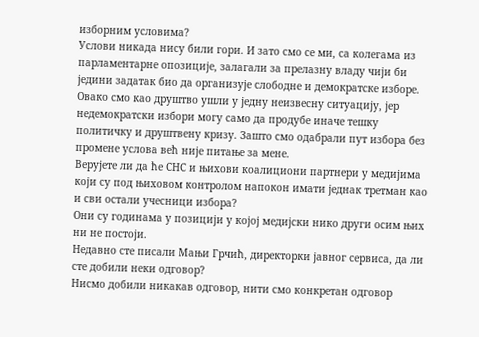изборним условима?
Услови никада нису били гори. И зато смо се ми, са колегама из парламентарне опозиције, залагали за прелазну владу чији би једини задатак био да организује слободне и демократске изборе. Овако смо као друштво ушли у једну неизвесну ситуацију, јер недемократски избори могу само да продубе иначе тешку политичку и друштвену кризу. Зашто смо одабрали пут избора без промене услова већ није питање за мене.
Верујете ли да ће СНС и њихови коалициони партнери у медијима који су под њиховом контролом напокон имати једнак третман као и сви остали учесници избора?
Они су годинама у позицији у којој медијски нико други осим њих ни не постоји.
Недавно сте писали Мањи Грчић, директорки јавног сервиса, да ли сте добили неки одговор?
Нисмо добили никакав одговор, нити смо конкретан одговор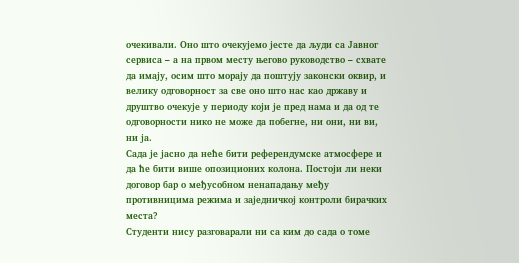очекивали. Оно што очекујемо јесте да људи са Јавног сервиса – а на првом месту његово руководство – схвате да имају, осим што морају да поштују законски оквир, и велику одговорност за све оно што нас као државу и друштво очекује у периоду који је пред нама и да од те одговорности нико не може да побегне, ни они, ни ви, ни ја.
Сада је јасно да неће бити референдумске атмосфере и да ће бити више опозиционих колона. Постоји ли неки договор бар о међусобном ненападању међу противницима режима и заједничкој контроли бирачких места?
Студенти нису разговарали ни са ким до сада о томе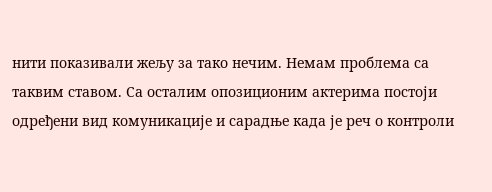нити показивали жељу за тако нечим. Немам проблема са таквим ставом. Са осталим опозиционим актерима постоји одређени вид комуникације и сарадње када је реч о контроли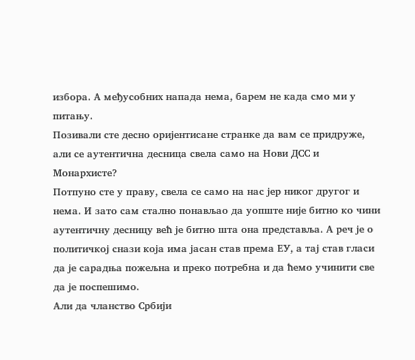избора. А међусобних напада нема, барем не када смо ми у питању.
Позивали сте десно оријентисане странке да вам се придруже, али се аутентична десница свела само на Нови ДСС и Монархисте?
Потпуно сте у праву, свела се само на нас јер никог другог и нема. И зато сам стално понављао да уопште није битно ко чини аутентичну десницу већ је битно шта она представља. А реч је о политичкој снази која има јасан став према ЕУ, а тај став гласи да је сарадња пожељна и преко потребна и да ћемо учинити све да је поспешимо.
Али да чланство Србији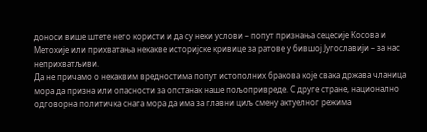доноси више штете него користи и да су неки услови – попут признања сецесије Косова и Метохије или прихватања некакве историјске кривице за ратове у бившој Југославији – за нас неприхватљиви.
Да не причамо о некаквим вредностима попут истополних бракова које свака држава чланица мора да призна или опасности за опстанак наше пољопривреде. С друге стране, национално одговорна политичка снага мора да има за главни циљ смену актуелног режима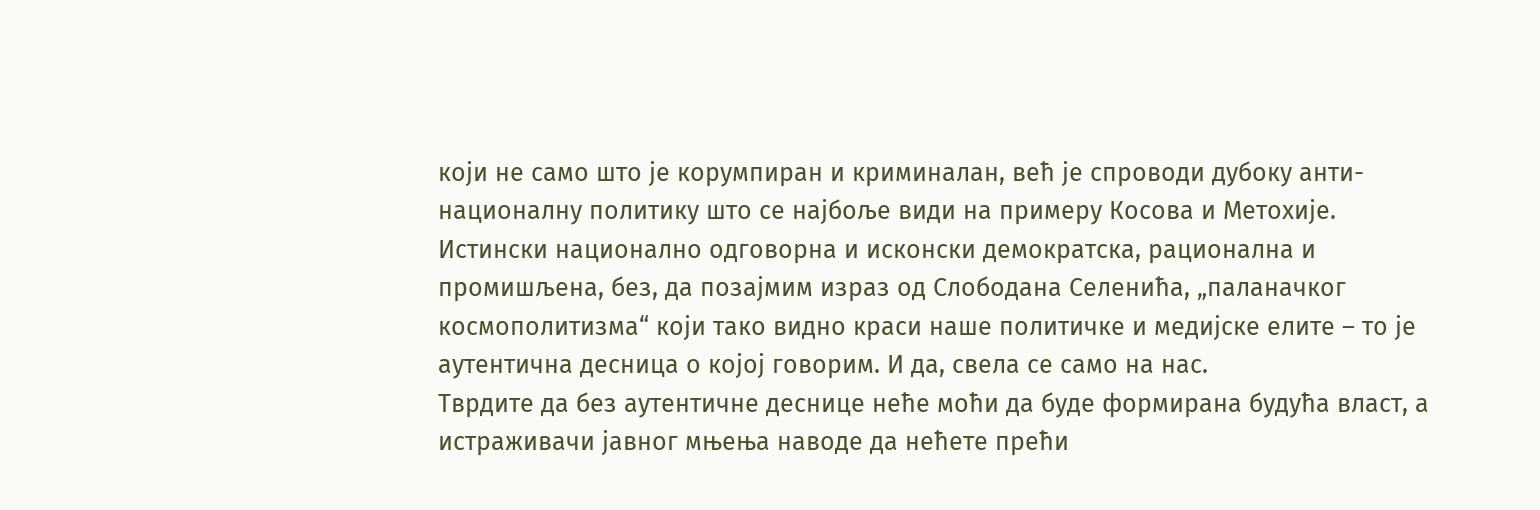који не само што је корумпиран и криминалан, већ је спроводи дубоку анти-националну политику што се најбоље види на примеру Косова и Метохије.
Истински национално одговорна и исконски демократска, рационална и промишљена, без, да позајмим израз од Слободана Селенића, „паланачког космополитизма“ који тако видно краси наше политичке и медијске елите – то је аутентична десница о којој говорим. И да, свела се само на нас.
Тврдите да без аутентичне деснице неће моћи да буде формирана будућа власт, а истраживачи јавног мњења наводе да нећете прећи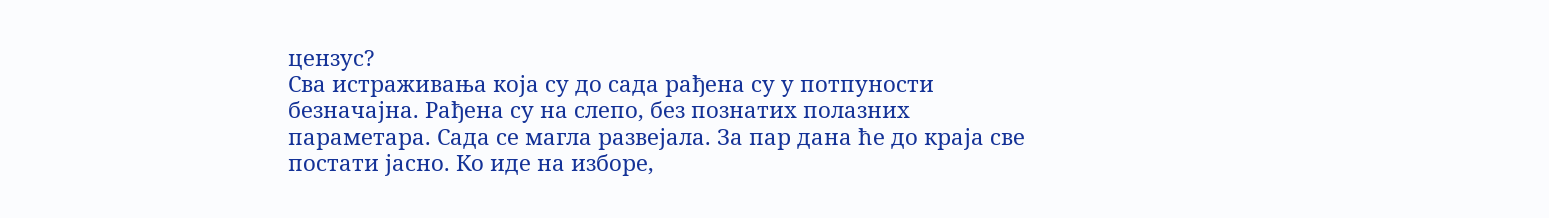цензус?
Сва истраживања која су до сада рађена су у потпуности безначајна. Рађена су на слепо, без познатих полазних параметара. Сада се магла развејала. За пар дана ће до краја све постати јасно. Ко иде на изборе,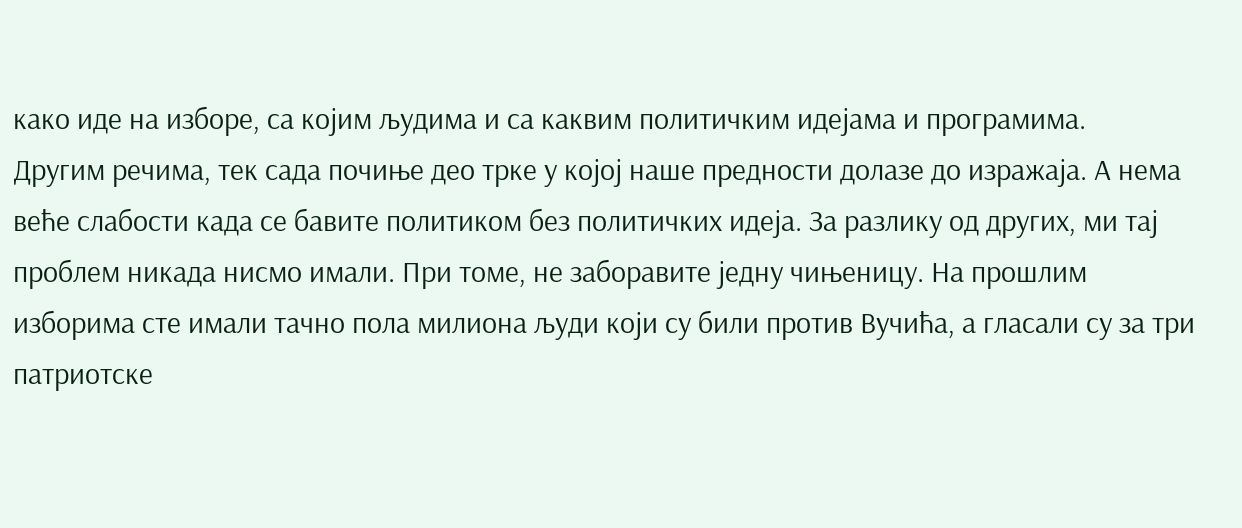како иде на изборе, са којим људима и са каквим политичким идејама и програмима.
Другим речима, тек сада почиње део трке у којој наше предности долазе до изражаја. А нема веће слабости када се бавите политиком без политичких идеја. За разлику од других, ми тај проблем никада нисмо имали. При томе, не заборавите једну чињеницу. На прошлим изборима сте имали тачно пола милиона људи који су били против Вучића, а гласали су за три патриотске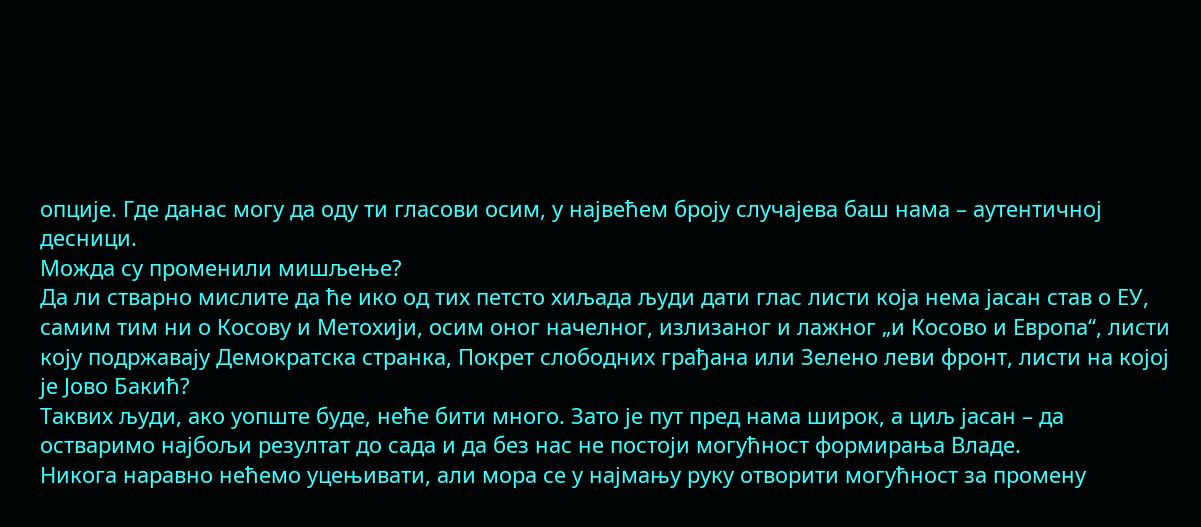опције. Где данас могу да оду ти гласови осим, у највећем броју случајева баш нама – аутентичној десници.
Можда су променили мишљење?
Да ли стварно мислите да ће ико од тих петсто хиљада људи дати глас листи која нема јасан став о ЕУ, самим тим ни о Косову и Метохији, осим оног начелног, излизаног и лажног „и Косово и Европа“, листи коју подржавају Демократска странка, Покрет слободних грађана или Зелено леви фронт, листи на којој је Јово Бакић?
Таквих људи, ако уопште буде, неће бити много. Зато је пут пред нама широк, а циљ јасан – да остваримо најбољи резултат до сада и да без нас не постоји могућност формирања Владе.
Никога наравно нећемо уцењивати, али мора се у најмању руку отворити могућност за промену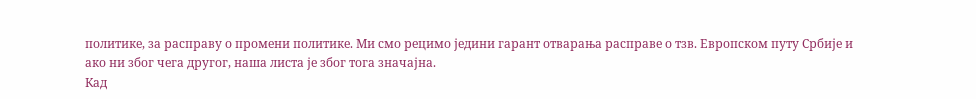политике, за расправу о промени политике. Ми смо рецимо једини гарант отварања расправе о тзв. Европском путу Србије и ако ни због чега другог, наша листа је због тога значајна.
Кад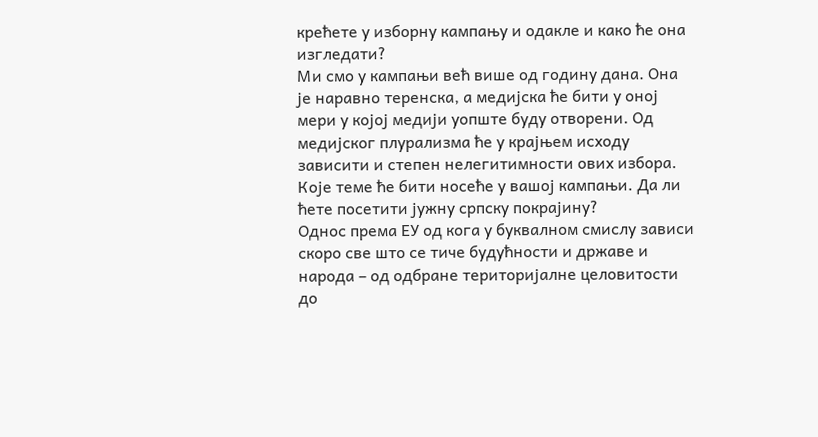крећете у изборну кампању и одакле и како ће она изгледати?
Ми смо у кампањи већ више од годину дана. Она је наравно теренска, а медијска ће бити у оној мери у којој медији уопште буду отворени. Од медијског плурализма ће у крајњем исходу зависити и степен нелегитимности ових избора.
Које теме ће бити носеће у вашој кампањи. Да ли ћете посетити јужну српску покрајину?
Однос према ЕУ од кога у буквалном смислу зависи скоро све што се тиче будућности и државе и народа – од одбране територијалне целовитости до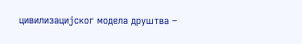цивилизацијског модела друштва –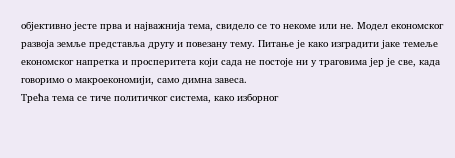објективно јесте прва и најважнија тема, свидело се то некоме или не. Модел економског развоја земље представља другу и повезану тему. Питање је како изградити јаке темеље економског напретка и просперитета који сада не постоје ни у траговима јер је све, када говоримо о макроекономији, само димна завеса.
Трећа тема се тиче политичког система, како изборног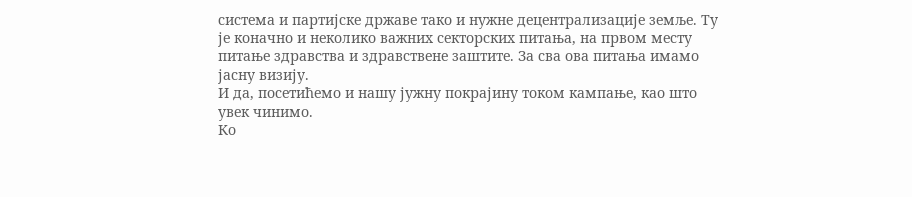система и партијске државе тако и нужне децентрализације земље. Ту је коначно и неколико важних секторских питања, на првом месту питање здравства и здравствене заштите. За сва ова питања имамо јасну визију.
И да, посетићемо и нашу јужну покрајину током кампање, као што увек чинимо.
Ко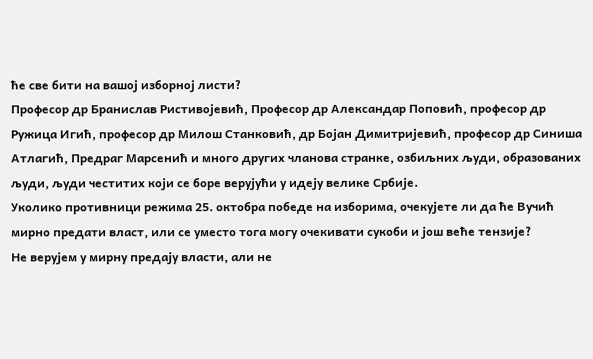ће све бити на вашој изборној листи?
Професор др Бранислав Ристивојевић, Професор др Александар Поповић, професор др Ружица Игић, професор др Милош Станковић, др Бојан Димитријевић, професор др Синиша Атлагић, Предраг Марсенић и много других чланова странке, озбиљних људи, образованих људи, људи честитих који се боре верујући у идеју велике Србије.
Уколико противници режима 25. октобра победе на изборима, очекујете ли да ће Вучић мирно предати власт, или се уместо тога могу очекивати сукоби и још веће тензије?
Не верујем у мирну предају власти, али не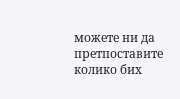можете ни да претпоставите колико бих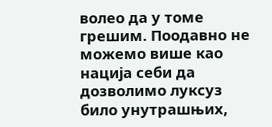волео да у томе грешим. Поодавно не можемо више као нација себи да дозволимо луксуз било унутрашњих,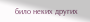било неких других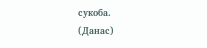сукоба.
(Данас)